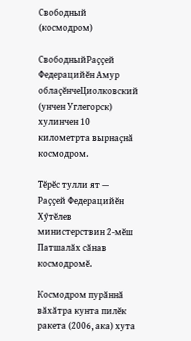Свободный (космодром)

СвободныйРаҫҫей Федерацийӗн Амур облаҫӗнчеЦиолковский (унчен Углегорск) хулинчен 10 километрта вырнаҫнӑ космодром.

Тӗрӗс тулли ят — Раҫҫей Федерацийӗн Хӳтӗлев министерствин 2-мӗш Патшалӑх сӑнав космодромӗ.

Космодром пурӑннӑ вӑхӑтра кунта пилӗк ракета (2006, ака) хута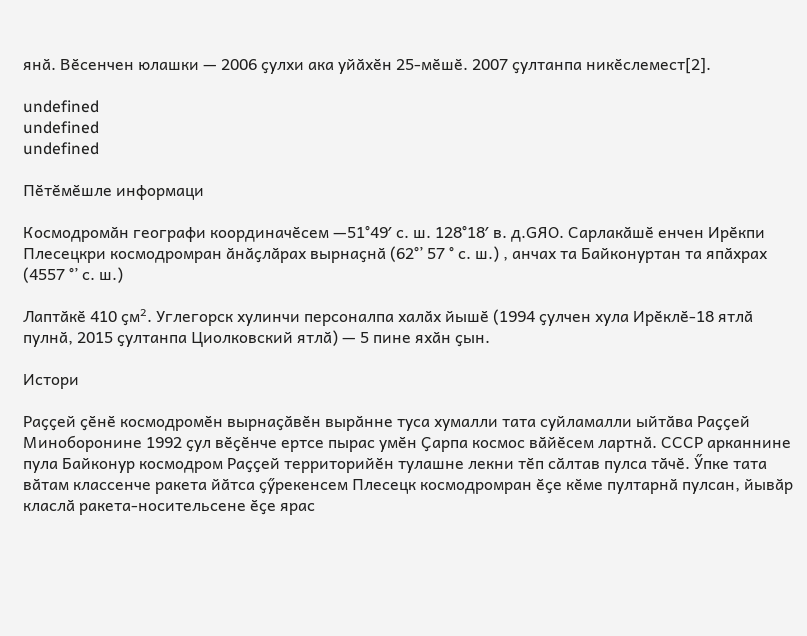янӑ. Вӗсенчен юлашки — 2006 ҫулхи ака уйӑхӗн 25-мӗшӗ. 2007 ҫултанпа никӗслемест[2].

undefined
undefined
undefined

Пӗтӗмӗшле информаци

Космодромӑн географи координачӗсем —51°49′ с. ш. 128°18′ в. д.GЯO. Сарлакӑшӗ енчен Ирӗкпи Плесецкри космодромран ӑнӑҫлӑрах вырнаҫнӑ (62°’ 57 ° с. ш.) , анчах та Байконуртан та япӑхрах (4557 °’ с. ш.)

Лаптӑкӗ 410 ҫм². Углегорск хулинчи персоналпа халӑх йышӗ (1994 ҫулчен хула Ирӗклӗ-18 ятлӑ пулнӑ, 2015 ҫултанпа Циолковский ятлӑ) — 5 пине яхӑн ҫын.

Истори

Раҫҫей ҫӗнӗ космодромӗн вырнаҫӑвӗн вырӑнне туса хумалли тата суйламалли ыйтӑва Раҫҫей Миноборонине 1992 ҫул вӗҫӗнче ертсе пырас умӗн Ҫарпа космос вӑйӗсем лартнӑ. СССР арканнине пула Байконур космодром Раҫҫей территорийӗн тулашне лекни тӗп сӑлтав пулса тӑчӗ. Ӳпке тата вӑтам классенче ракета йӑтса ҫӳрекенсем Плесецк космодромран ӗҫе кӗме пултарнӑ пулсан, йывӑр класлӑ ракета-носительсене ӗҫе ярас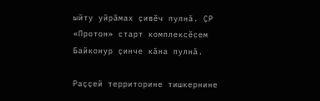ыйту уйрӑмах ҫивӗч пулнӑ. ҪР «Протон» старт комплексӗсем Байконур ҫинче кӑна пулнӑ.

Раҫҫей территорине тишкернине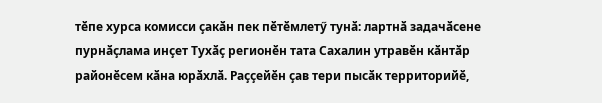тӗпе хурса комисси ҫакӑн пек пӗтӗмлетӳ тунӑ: лартнӑ задачӑсене пурнӑҫлама инҫет Тухӑҫ регионӗн тата Сахалин утравӗн кӑнтӑр районӗсем кӑна юрӑхлӑ. Раҫҫейӗн ҫав тери пысӑк территорийӗ,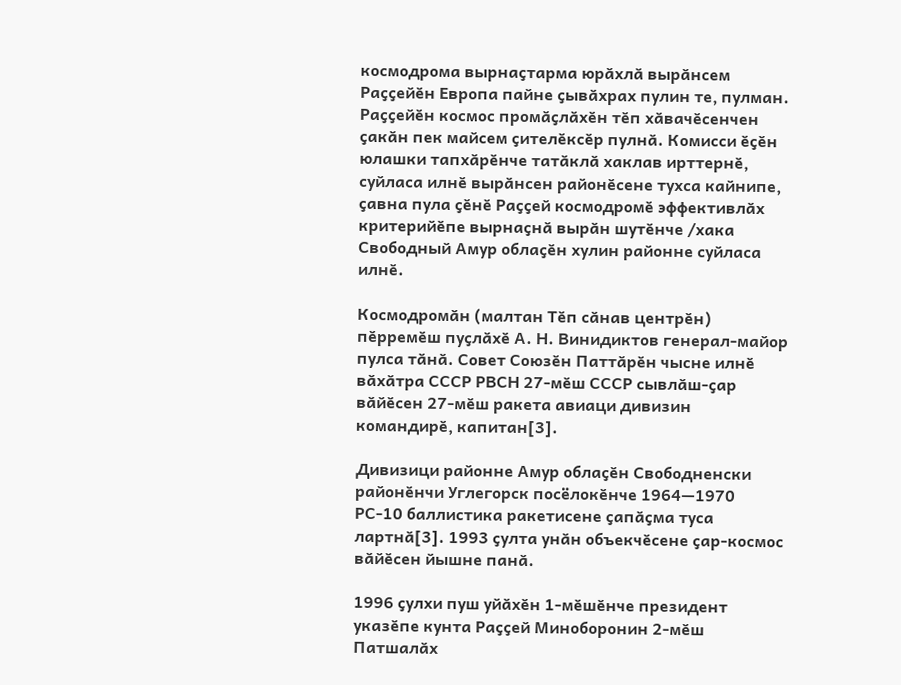космодрома вырнаҫтарма юрӑхлӑ вырӑнсем Раҫҫейӗн Европа пайне ҫывӑхрах пулин те, пулман. Раҫҫейӗн космос промӑҫлӑхӗн тӗп хӑвачӗсенчен ҫакӑн пек майсем ҫителӗксӗр пулнӑ. Комисси ӗҫӗн юлашки тапхӑрӗнче татӑклӑ хаклав ирттернӗ, суйласа илнӗ вырӑнсен районӗсене тухса кайнипе, ҫавна пула ҫӗнӗ Раҫҫей космодромӗ эффективлӑх критерийӗпе вырнаҫнӑ вырӑн шутӗнче /хака Свободный Амур облаҫӗн хулин районне суйласа илнӗ.

Космодромӑн (малтан Тӗп сӑнав центрӗн) пӗрремӗш пуҫлӑхӗ А. Н. Винидиктов генерал-майор пулса тӑнӑ. Совет Союзӗн Паттӑрӗн чысне илнӗ вӑхӑтра СССР РВСН 27-мӗш СССР сывлӑш-ҫар вӑйӗсен 27-мӗш ракета авиаци дивизин командирӗ, капитан[3].

Дивизици районне Амур облаҫӗн Свободненски районӗнчи Углегорск посёлокӗнче 1964—1970 РС-10 баллистика ракетисене ҫапӑҫма туса лартнӑ[3]. 1993 ҫулта унӑн объекчӗсене ҫар-космос вӑйӗсен йышне панӑ.

1996 ҫулхи пуш уйӑхӗн 1-мӗшӗнче президент указӗпе кунта Раҫҫей Миноборонин 2-мӗш Патшалӑх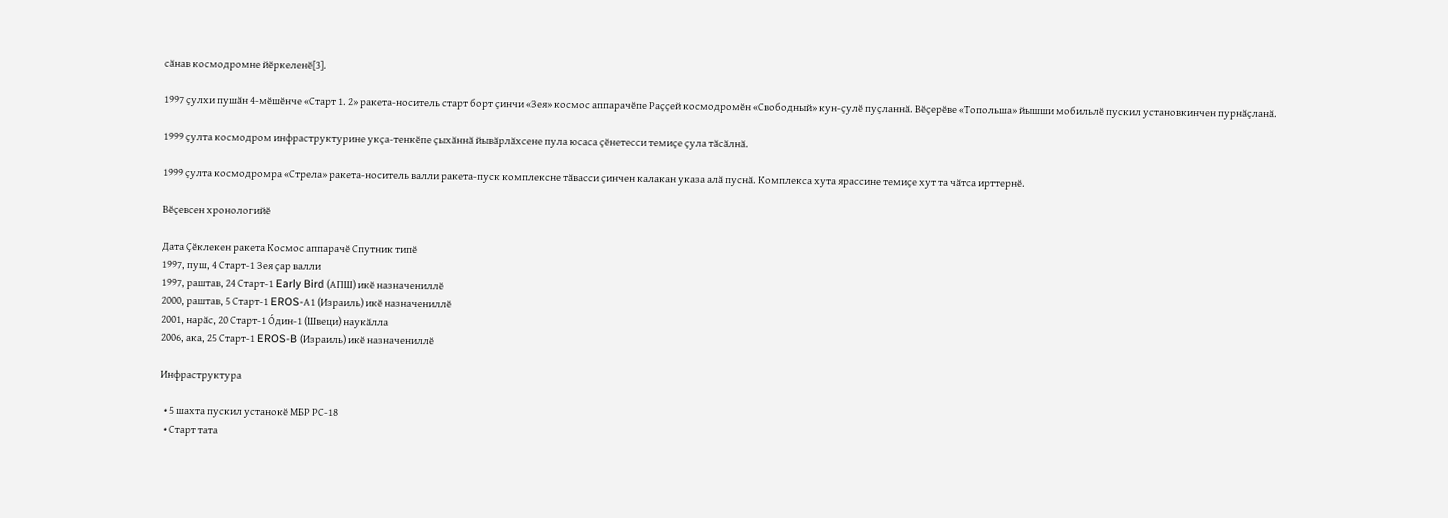сӑнав космодромне йӗркеленӗ[3].

1997 ҫулхи пушӑн 4-мӗшӗнче «Старт 1. 2» ракета-носитель старт борт ҫинчи «Зея» космос аппарачӗпе Раҫҫей космодромӗн «Свободный» кун-ҫулӗ пуҫланнӑ. Вӗҫерӗве «Топольша» йышши мобильлӗ пускил установкинчен пурнӑҫланӑ.

1999 ҫулта космодром инфраструктурине укҫа-тенкӗпе ҫыхӑннӑ йывӑрлӑхсене пула юсаса ҫӗнетесси темиҫе ҫула тӑсӑлнӑ.

1999 ҫулта космодромра «Стрела» ракета-носитель валли ракета-пуск комплексне тӑвасси ҫинчен калакан указа алӑ пуснӑ. Комплекса хута ярассине темиҫе хут та чӑтса ирттернӗ.

Вӗҫевсен хронологийӗ

Дата Ҫӗклекен ракета Космос аппарачӗ Спутник типӗ
1997, пуш, 4 Старт-1 Зея ҫар валли
1997, раштав, 24 Старт-1 Early Bird (АПШ) икӗ назначениллӗ
2000, раштав, 5 Старт-1 EROS-А1 (Израиль) икӗ назначениллӗ
2001, нарӑс, 20 Старт-1 О́дин-1 (Швеци) наукӑлла
2006, ака, 25 Старт-1 EROS-B (Израиль) икӗ назначениллӗ

Инфраструктура

  • 5 шахта пускил устанокӗ МБР РС-18
  • Старт тата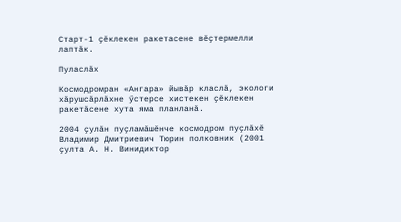Старт-1 ҫӗклекен ракетасене вӗҫтермелли лаптӑк.

Пуласлӑх

Космодромран «Ангара» йывӑр класлӑ, экологи хӑрушсӑрлӑхне ӳстерсе хистекен ҫӗклекен ракетӑсене хута яма планланӑ.

2004 ҫулӑн пуҫламӑшӗнче космодром пуҫлӑхӗ Владимир Дмитриевич Тюрин полковник (2001 ҫулта А. Н. Винидиктор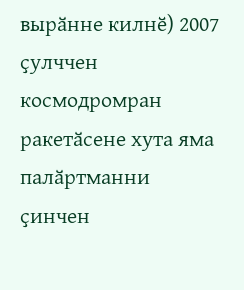вырӑнне килнӗ) 2007 ҫулччен космодромран ракетӑсене хута яма палӑртманни ҫинчен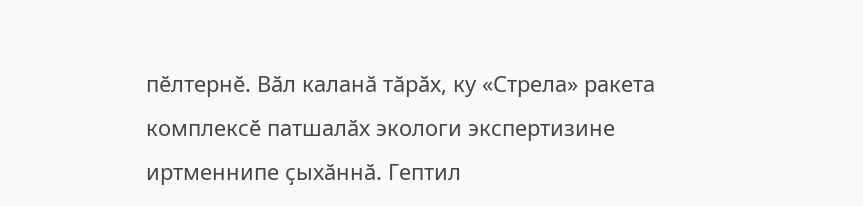пӗлтернӗ. Вӑл каланӑ тӑрӑх, ку «Стрела» ракета комплексӗ патшалӑх экологи экспертизине иртменнипе ҫыхӑннӑ. Гептил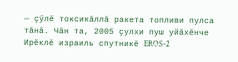— ҫӳлӗ токсикӑллӑ ракета топливи пулса тӑнӑ. Чӑн та, 2005 ҫулхи пуш уйӑхӗнче Ирӗклӗ израиль спутникӗ EROS-2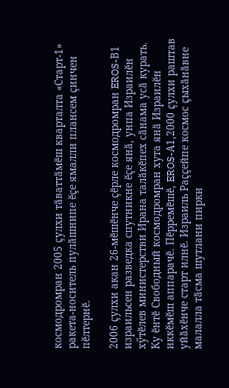космодромран 2005 ҫулхи тӑваттӑмӗш кварталта «Старт-1» ракета-носитель пулӑшнипе ӗҫе ямалли плансем ҫинчен пӗлтернӗ.

2006 ҫулхи акан 26-мӗшӗнче ҫӗрле космодромран EROS-В1 израильсен разведка спутникне ӗҫе янӑ, унпа Израилӗн хӳтӗлев министерстви Ирана талӑкӗпех сӑнама усӑ курать. Ку ӗнтӗ Свободный космодромран хута янӑ Израилӗн иккӗмӗш аппарачӗ. Пӗрремӗшӗ, EROS-А1,2000 ҫулхи раштав уйӑхӗнче старт илнӗ. Израиль Раҫҫейпе космос ҫыхӑнӑвне малалла тӑсма шутлани пирки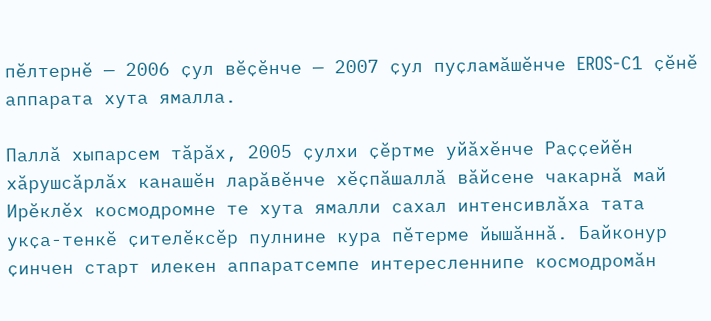пӗлтернӗ — 2006 ҫул вӗҫӗнче — 2007 ҫул пуҫламӑшӗнче EROS-С1 ҫӗнӗ аппарата хута ямалла.

Паллӑ хыпарсем тӑрӑх, 2005 ҫулхи ҫӗртме уйӑхӗнче Раҫҫейӗн хӑрушсӑрлӑх канашӗн ларӑвӗнче хӗҫпӑшаллӑ вӑйсене чакарнӑ май Ирӗклӗх космодромне те хута ямалли сахал интенсивлӑха тата укҫа-тенкӗ ҫителӗксӗр пулнине кура пӗтерме йышӑннӑ. Байконур ҫинчен старт илекен аппаратсемпе интересленнипе космодромӑн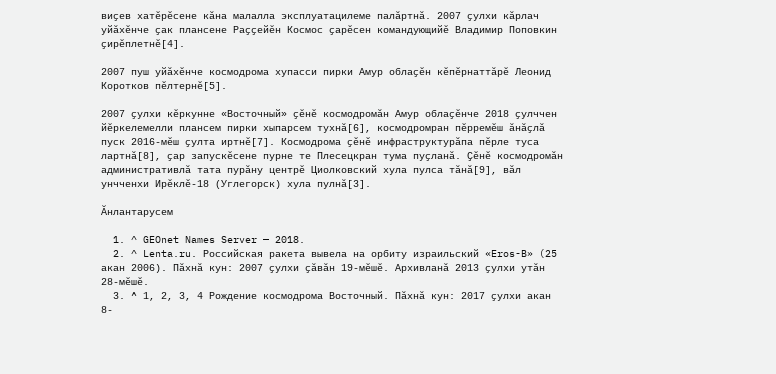виҫев хатӗрӗсене кӑна малалла эксплуатацилеме палӑртнӑ. 2007 ҫулхи кӑрлач уйӑхӗнче ҫак плансене Раҫҫейӗн Космос ҫарӗсен командующийӗ Владимир Поповкин ҫирӗплетнӗ[4].

2007 пуш уйӑхӗнче космодрома хупасси пирки Амур облаҫӗн кӗпӗрнаттӑрӗ Леонид Коротков пӗлтернӗ[5].

2007 ҫулхи кӗркунне «Восточный» ҫӗнӗ космодромӑн Амур облаҫӗнче 2018 ҫулччен йӗркелемелли плансем пирки хыпарсем тухнӑ[6], космодромран пӗрремӗш ӑнӑҫлӑ пуск 2016-мӗш ҫулта иртнӗ[7]. Космодрома ҫӗнӗ инфраструктурӑпа пӗрле туса лартнӑ[8], ҫар запускӗсене пурне те Плесецкран тума пуҫланӑ. Ҫӗнӗ космодромӑн административлӑ тата пурӑну центрӗ Циолковский хула пулса тӑнӑ[9], вӑл унчченхи Ирӗклӗ-18 (Углегорск) хула пулнӑ[3].

Ӑнлантарусем

  1. ^ GEOnet Names Server — 2018.
  2. ^ Lenta.ru. Российская ракета вывела на орбиту израильский «Eros-B» (25 акан 2006). Пӑхнӑ кун: 2007 ҫулхи ҫӑвӑн 19-мӗшӗ. Архивланӑ 2013 ҫулхи утӑн 28-мӗшӗ.
  3. ^ 1, 2, 3, 4 Рождение космодрома Восточный. Пӑхнӑ кун: 2017 ҫулхи акан 8-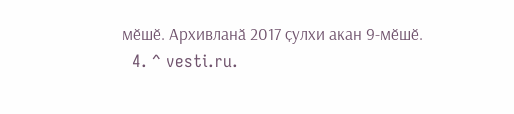мӗшӗ. Архивланӑ 2017 ҫулхи акан 9-мӗшӗ.
  4. ^ vesti.ru.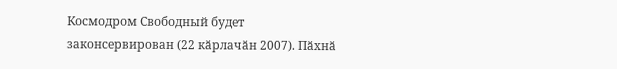Космодром Свободный будет законсервирован (22 кӑрлачӑн 2007). Пӑхнӑ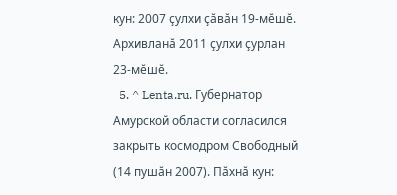кун: 2007 ҫулхи ҫӑвӑн 19-мӗшӗ. Архивланӑ 2011 ҫулхи ҫурлан 23-мӗшӗ.
  5. ^ Lenta.ru. Губернатор Амурской области согласился закрыть космодром Свободный (14 пушӑн 2007). Пӑхнӑ кун: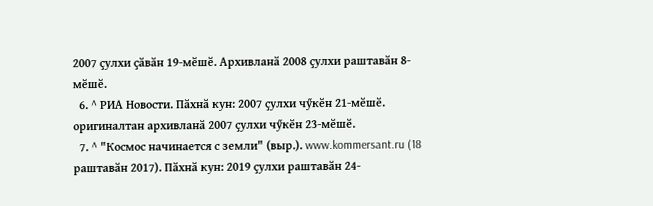2007 ҫулхи ҫӑвӑн 19-мӗшӗ. Архивланӑ 2008 ҫулхи раштавӑн 8-мӗшӗ.
  6. ^ РИА Новости. Пӑхнӑ кун: 2007 ҫулхи чӳкӗн 21-мӗшӗ. оригиналтан архивланӑ 2007 ҫулхи чӳкӗн 23-мӗшӗ.
  7. ^ "Космос начинается с земли" (выр.). www.kommersant.ru (18 раштавӑн 2017). Пӑхнӑ кун: 2019 ҫулхи раштавӑн 24-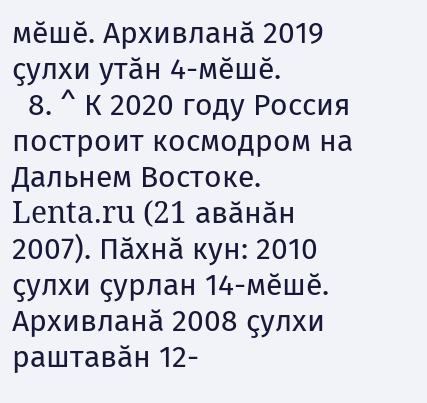мӗшӗ. Архивланӑ 2019 ҫулхи утӑн 4-мӗшӗ.
  8. ^ К 2020 году Россия построит космодром на Дальнем Востоке. Lenta.ru (21 авӑнӑн 2007). Пӑхнӑ кун: 2010 ҫулхи ҫурлан 14-мӗшӗ. Архивланӑ 2008 ҫулхи раштавӑн 12-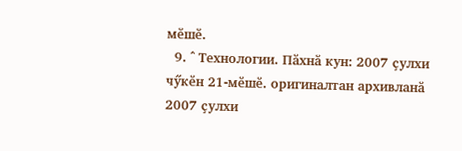мӗшӗ.
  9. ^ Технологии. Пӑхнӑ кун: 2007 ҫулхи чӳкӗн 21-мӗшӗ. оригиналтан архивланӑ 2007 ҫулхи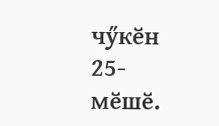чӳкӗн 25-мӗшӗ.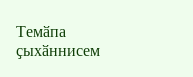Темӑпа ҫыхӑннисем